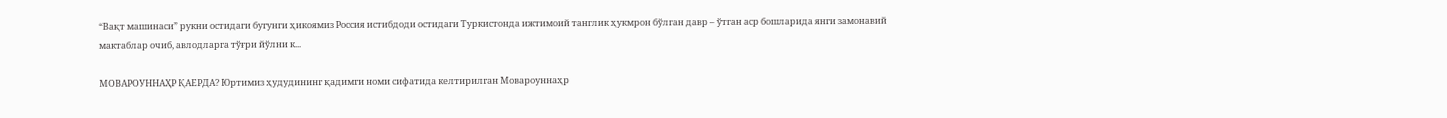“Вақт машинаси” рукни остидаги бугунги ҳикоямиз Россия истибдоди остидаги Туркистонда ижтимоий танглик ҳукмрон бўлган давр – ўтган аср бошларида янги замонавий мактаблар очиб, авлодларга тўғри йўлни к...

МОВАРОУННАҲР ҚАЕРДА? Юртимиз ҳудудининг қадимги номи сифатида келтирилган Мовароуннаҳр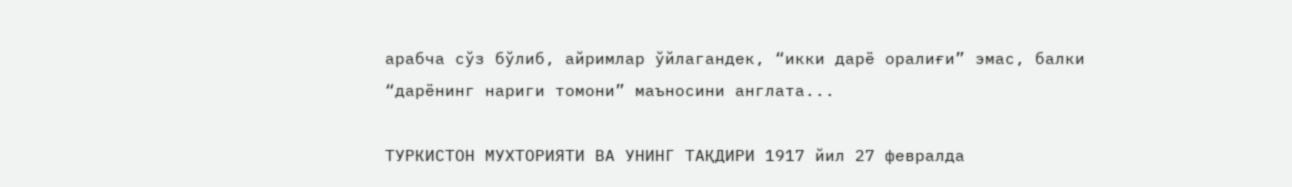арабча сўз бўлиб, айримлар ўйлагандек, “икки дарё оралиғи” эмас, балки “дарёнинг нариги томони” маъносини англата...

ТУРКИСТОН МУХТОРИЯТИ ВА УНИНГ ТАҚДИРИ 1917 йил 27 февралда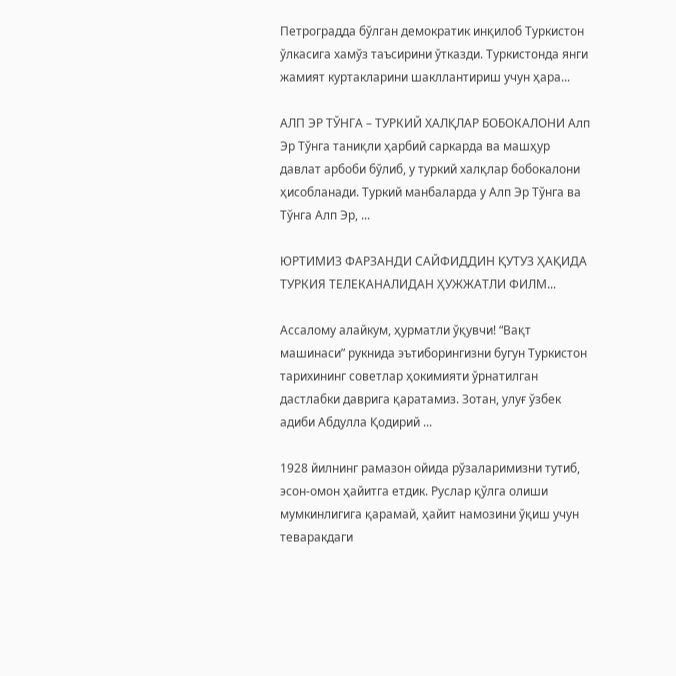Петроградда бўлган демократик инқилоб Туркистон ўлкасига хамўз таъсирини ўтказди. Туркистонда янги жамият куртакларини шакллантириш учун ҳара...

АЛП ЭР ТЎНГА – ТУРКИЙ ХАЛҚЛАР БОБОКАЛОНИ Алп Эр Тўнга таниқли ҳарбий саркарда ва машҳур давлат арбоби бўлиб, у туркий халқлар бобокалони ҳисобланади. Туркий манбаларда у Алп Эр Тўнга ва Тўнга Алп Эр, ...

ЮРТИМИЗ ФАРЗАНДИ САЙФИДДИН ҚУТУЗ ҲАҚИДА ТУРКИЯ ТЕЛЕКАНАЛИДАН ҲУЖЖАТЛИ ФИЛМ...

Ассалому алайкум, ҳурматли ўқувчи! “Вақт машинаси” рукнида эътиборингизни бугун Туркистон тарихининг советлар ҳокимияти ўрнатилган дастлабки даврига қаратамиз. Зотан, улуғ ўзбек адиби Абдулла Қодирий ...

1928 йилнинг рамазон ойида рўзаларимизни тутиб, эсон-омон ҳайитга етдик. Руслар қўлга олиши мумкинлигига қарамай, ҳайит намозини ўқиш учун теваракдаги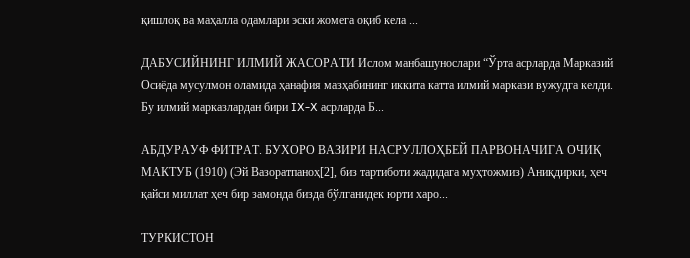қишлоқ ва маҳалла одамлари эски жомега оқиб кела ...

ДАБУСИЙНИНГ ИЛМИЙ ЖАСОРАТИ Ислом манбашунослари “Ўрта асрларда Марказий Осиёда мусулмон оламида ҳанафия мазҳабининг иккита катта илмий маркази вужудга келди. Бу илмий марказлардан бири IX-X асрларда Б...

АБДУРАУФ ФИТРАТ. БУХОРО ВАЗИРИ НАСРУЛЛОҲБЕЙ ПАРВОНАЧИГА ОЧИҚ МАКТУБ (1910) (Эй Вазоратпаноҳ[2], биз тартиботи жадидага муҳтожмиз) Аниқдирки, ҳеч қайси миллат ҳеч бир замонда бизда бўлганидек юрти харо...

ТУРКИСТОН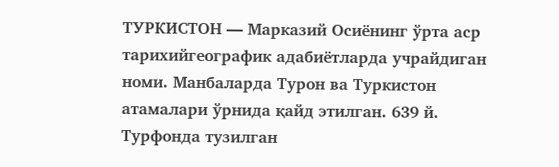ТУРКИСТОН — Марказий Осиёнинг ўрта аср тарихийгеографик адабиётларда учрайдиган номи. Манбаларда Турон ва Туркистон атамалари ўрнида қайд этилган. 639 й. Турфонда тузилган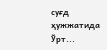суғд ҳужжатида Ўрт...